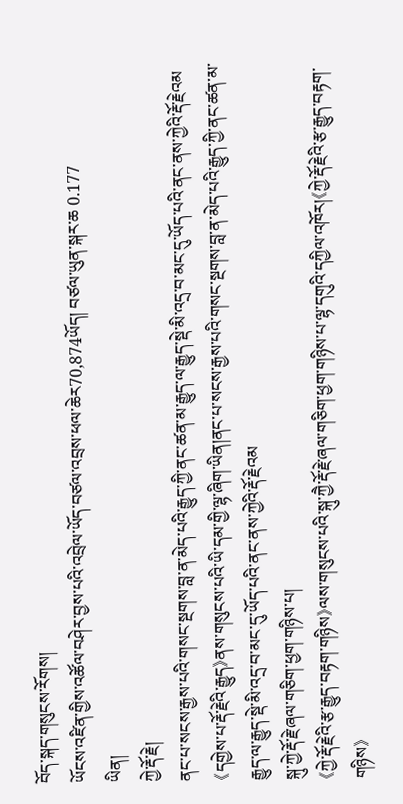བོད་སྐད་གསུངས་རོགས།
ཡོངས་འཛིན་གྱིས་འཚོལ་བཤེར་བྱས་པའི་འབྲེལ་ཡོད་བཙལ་འབྲས་ཕལ་ཆེར70,874ཡོད། བཙལ་ཡུན་སྐར་ཆ 0.177
ཡིན།
ཀྱེ་རྡོ་རྗེ།
ནང་པ་སངས་རྒྱས་པའི་གསང་སྔགས་བླ་ན་མེད་པའི་རྒྱུད་ཀྱི་ནང་ཚན་མ་རྒྱུད་ལ་རྒྱུད་སྡེ་མི་འདྲ་བ་མང་དུ་ཡོད་པའི་ནང་ནས་ཀྱེའི་རྡོ་རྗེའམ《དགྱེས་པ་རྡོ་རྗེའི་རྒྱུད》ནས་གསུངས་པའི་ཡི་དམ་གྱི་ལྷ་ཞིག་ཡིན།ནང་པ་སངས་རྒྱས་པའི་གསང་སྔགས་བླ་ན་མེད་པའི་རྒྱུད་ཀྱི་ནང་ཚན་མ་རྒྱུད་ལ་རྒྱུད་སྡེ་མི་འདྲ་བ་མང་དུ་ཡོད་པའི་ནང་ནས་ཀྱེའི་རྡོ་རྗེའམ
སྐུ་ཀྱེ་རྡོ་རྗེ་ཞལ་གཅིག་ཕྱག་གཉིས་པ།
《ཀྱེ་རྡོ་རྗེའི་རྩ་རྒྱུད་བརྟག་གཉིས》ལས་གསུངས་པའི་སྐུ་ཀྱཻ་རྡོ་རྗེ་ཞལ་གཅིག་ཕྱག་གཉིས་པ་ལྷ་དགུའི་དཀྱིལ་འཁོར།《ཀྱེ་རྡོ་རྗེའི་རྩ་རྒྱུད་བརྟག་གཉིས》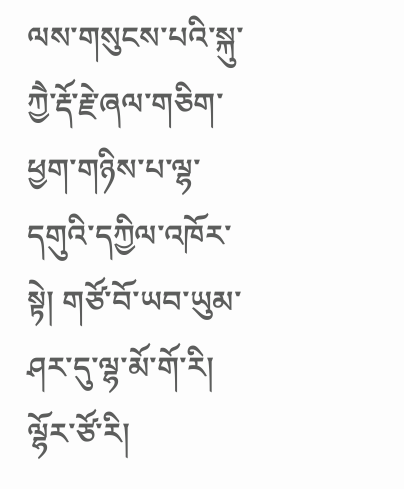ལས་གསུངས་པའི་སྐུ་ཀྱཻ་རྡོ་རྗེ་ཞལ་གཅིག་ཕྱག་གཉིས་པ་ལྷ་དགུའི་དཀྱིལ་འཁོར་སྟེ། གཙོ་བོ་ཡབ་ཡུམ་ཤར་དུ་ལྷ་མོ་གོ་རི། ལྷོར་ཙོ་རི།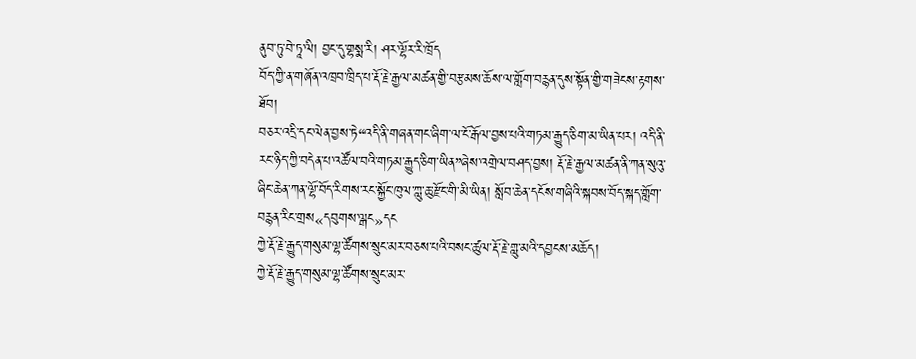ནུབ་ཏུ་བེ་ཏཱ་ལི། བྱང་དུ་གྷསྨ་རི། ཤར་ལྷོར་རི་ཁྲོད
བོད་ཀྱི་ན་གཞོན་འཁྲབ་ཁྲིད་པ་རྡོ་རྗེ་རྒྱལ་མཚན་གྱི་བརྩམས་ཆོས་ལ་གློག་བརྙན་དུས་སྟོན་གྱི་གཟེངས་རྟགས་ཐོབ།
བཅར་འདྲི་དང་ལེན་བྱས་ཏེ“འདི་ནི་གཞན་གང་ཞིག་ལ་ངོ་རྒོལ་བྱས་པའི་གཏམ་རྒྱུད་ཅིག་མ་ཡིན་པར། འདི་ནི་རང་ཉིད་ཀྱི་བདེན་པ་འཚོལ་བའི་གཏམ་རྒྱུད་ཅིག་ཡིན”ཞེས་འགྲེལ་བཤད་བྱས། རྡོ་རྗེ་རྒྱལ་མཚན་ནི་ཀན་སུའུ་ཞིང་ཆེན་ཀན་ལྷོ་བོད་རིགས་རང་སྐྱོང་ཁུལ་ཀླུ་ཆུ་རྫོང་གི་མི་ཡིན། སློབ་ཆེན་དངོས་གཞིའི་སྐབས་བོད་སྐད་གློག་བརྙན་རིང་གྲས«དབུགས་ལྒང»དང
ཀྱེ་རྡོ་རྗེ་རྒྱུད་གསུམ་ལྷ་ཚོགས་སྲུང་མར་བཅས་པའི་བསང་ཚུལ་རྡོ་རྗེ་གླུ་མའི་དབྱངས་མཆོད།
ཀྱེ་རྡོ་རྗེ་རྒྱུད་གསུམ་ལྷ་ཚོགས་སྲུང་མར་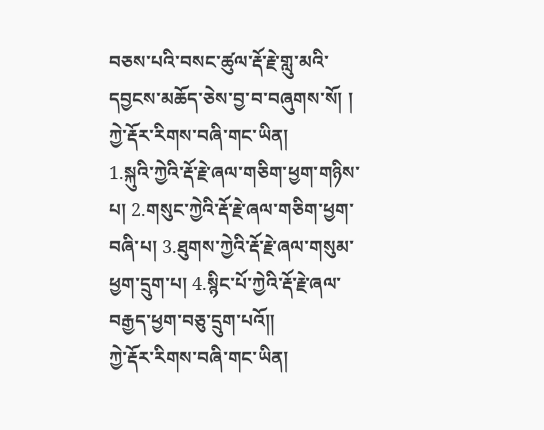བཅས་པའི་བསང་ཚུལ་རྡོ་རྗེ་གླུ་མའི་དབྱངས་མཆོད་ཅེས་བྱ་བ་བཞུགས་སོ། །
ཀྱེ་རྡོར་རིགས་བཞི་གང་ཡིན།
1.སྐུའི་ཀྱེའི་རྡོ་རྗེ་ཞལ་གཅིག་ཕྱག་གཉིས་པ། 2.གསུང་ཀྱེའི་རྡོ་རྗེ་ཞལ་གཅིག་ཕྱག་བཞི་པ། 3.ཐུགས་ཀྱེའི་རྡོ་རྗེ་ཞལ་གསུམ་ཕྱག་དྲུག་པ། 4.སྙིང་པོ་ཀྱེའི་རྡོ་རྗེ་ཞལ་བརྒྱད་ཕྱག་བཅུ་དྲུག་པའོ༎
ཀྱེ་རྡོར་རིགས་བཞི་གང་ཡིན།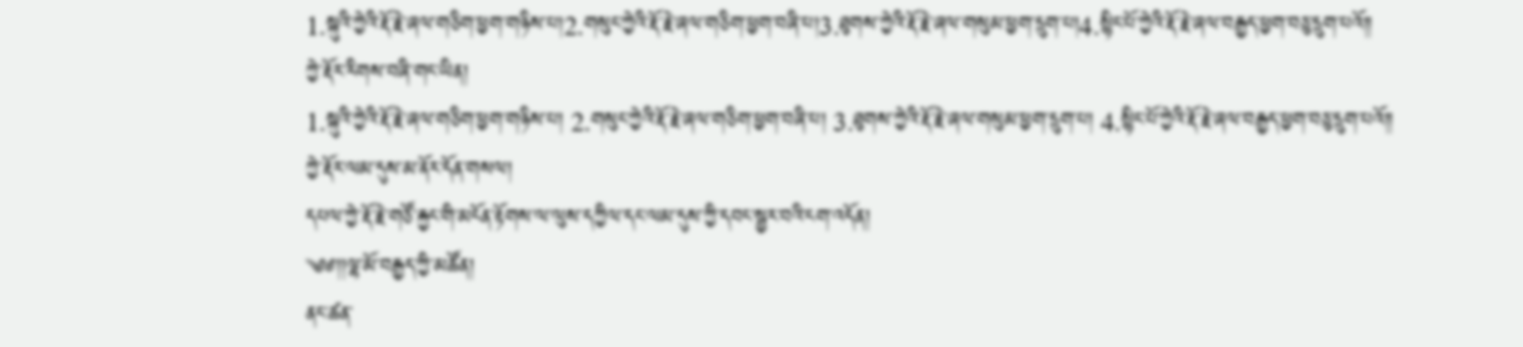1.སྐུའི་ཀྱེའི་རྡོ་རྗེ་ཞལ་གཅིག་ཕྱག་གཉིས་པ།2.གསུང་ཀྱེའི་རྡོ་རྗེ་ཞལ་གཅིག་ཕྱག་བཞི་པ།3.ཐུགས་ཀྱེའི་རྡོ་རྗེ་ཞལ་གསུམ་ཕྱག་དྲུག་པ།4.སྙིང་པོ་ཀྱེའི་རྡོ་རྗེ་ཞལ་བརྒྱད་ཕྱག་བཅུ་དྲུག་པའོ༎
ཀྱེ་རྡོར་རིགས་བཞི་གང་ཡིན།
1.སྐུའི་ཀྱེའི་རྡོ་རྗེ་ཞལ་གཅིག་ཕྱག་གཉིས་པ། 2.གསུང་ཀྱེའི་རྡོ་རྗེ་ཞལ་གཅིག་ཕྱག་བཞི་པ། 3.ཐུགས་ཀྱེའི་རྡོ་རྗེ་ཞལ་གསུམ་ཕྱག་དྲུག་པ། 4.སྙིང་པོ་ཀྱེའི་རྡོ་རྗེ་ཞལ་བརྒྱད་ཕྱག་བཅུ་དྲུག་པའོ༎
ཀྱེ་རྡོར་ལམ་དུས་མ་ནོར་དོན་གསལ།
དཔལ་ཀྱེ་རྡོ་རྗེ་གཙོ་རྐྱང་གི་མངོན་རྟོགས་ལ་ལུས་དཀྱིལ་དང་ལམ་དུས་ཀྱི་དབང་སྦྱར་བའི་ངག་འདོན།
༄༅།།ལྷ་མོ་བརྒྱད་ཀྱི་མཚོན།
ནང་ཚན་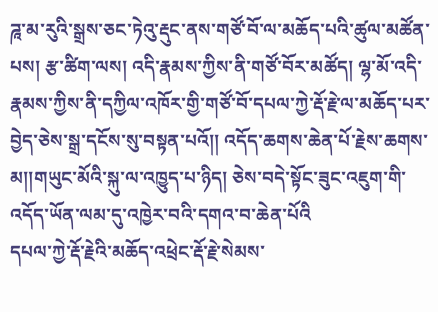ཌཱ་མ་རུའི་སྒྲས་ཅང་ཏེའུ་རྡུང་ནས་གཙོ་བོ་ལ་མཆོད་པའི་ཚུལ་མཚོན་པས། རྩ་ཚིག་ལས། འདི་རྣམས་ཀྱིས་ནི་གཙོ་བོར་མཚོད། ལྷ་མོ་འདི་རྣམས་ཀྱིས་ནི་དཀྱིལ་འཁོར་གྱི་གཙོ་བོ་དཔལ་ཀྱེ་རྡོ་རྗེ་ལ་མཆོད་པར་བྱེད་ཅེས་སྒྲ་དངོས་སུ་བསྟན་པའོ།། འདོད་ཆགས་ཆེན་པོ་རྗེས་ཆགས་མ།།གཡུང་མོའི་སྐུ་ལ་འཁྱུད་པ་ཉིད། ཅེས་བདེ་སྟོང་ཟུང་འཇུག་གི་འདོད་ཡོན་ལམ་དུ་འཁྱེར་བའི་དགའ་བ་ཆེན་པོའི
དཔལ་ཀྱེ་རྡོ་རྗེའི་མཆོད་འཕྲེང་རྡོ་རྗེ་སེམས་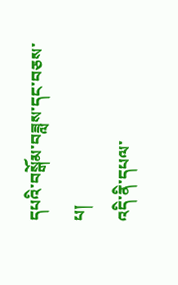དཔའི་བསྒོམ་བཟླས་དང་བཅས་པ།
འདི་ནི་དཔལ་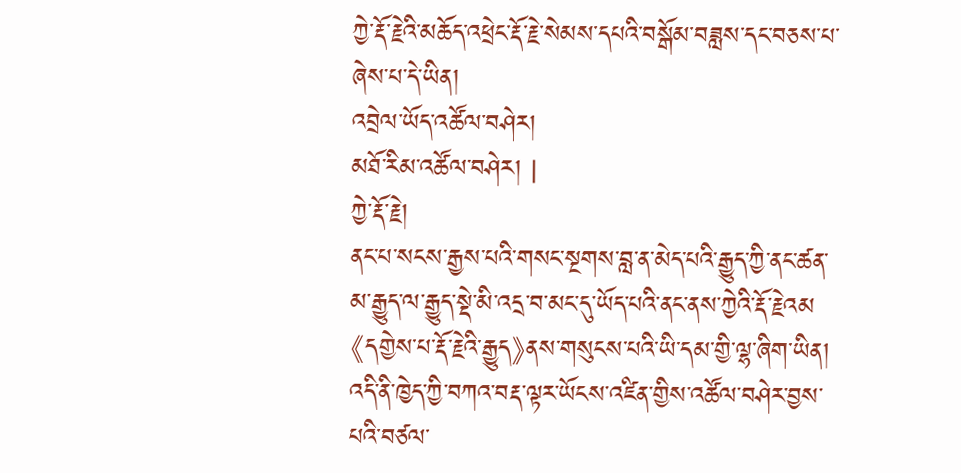ཀྱེ་རྡོ་རྗེའི་མཆོད་འཕྲེང་རྡོ་རྗེ་སེམས་དཔའི་བསྒོམ་བཟླས་དང་བཅས་པ་ཞེས་པ་དེ་ཡིན།
འབྲེལ་ཡོད་འཚོལ་བཤེར།
མཐོ་རིམ་འཚོལ་བཤེར། |
ཀྱེ་རྡོ་རྗེ།
ནང་པ་སངས་རྒྱས་པའི་གསང་སྔགས་བླ་ན་མེད་པའི་རྒྱུད་ཀྱི་ནང་ཚན་མ་རྒྱུད་ལ་རྒྱུད་སྡེ་མི་འདྲ་བ་མང་དུ་ཡོད་པའི་ནང་ནས་ཀྱེའི་རྡོ་རྗེའམ《དགྱེས་པ་རྡོ་རྗེའི་རྒྱུད》ནས་གསུངས་པའི་ཡི་དམ་གྱི་ལྷ་ཞིག་ཡིན།
འདི་ནི་ཁྱེད་ཀྱི་བཀའ་བརྡ་ལྟར་ཡོངས་འཛིན་གྱིས་འཚོལ་བཤེར་བྱས་པའི་བཙལ་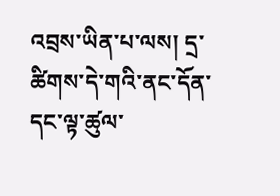འབྲས་ཡིན་པ་ལས། དྲ་ཚིགས་དེ་གའི་ནང་དོན་དང་ལྟ་ཚུལ་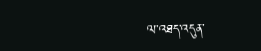ལ་འཐད་འདུན་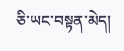ཅི་ཡང་བསྟན་མེད།